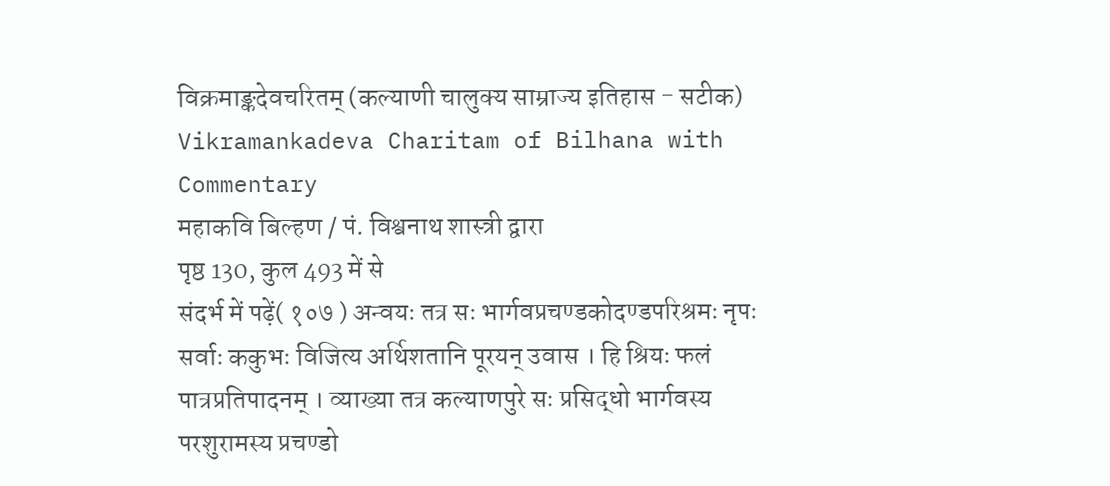विक्रमाङ्कदेवचरितम् (कल्याणी चालुक्य साम्राज्य इतिहास - सटीक)
Vikramankadeva Charitam of Bilhana with Commentary
महाकवि बिल्हण / पं. विश्वनाथ शास्त्री द्वारा
पृष्ठ 130, कुल 493 में से
संदर्भ में पढ़ें( १०७ ) अन्वयः तत्र सः भार्गवप्रचण्डकोदण्डपरिश्रमः नृपः सर्वाः ककुभः विजित्य अर्थिशतानि पूरयन् उवास । हि श्रियः फलं पात्रप्रतिपादनम् । व्याख्या तत्र कल्याणपुरे सः प्रसिद्धो भार्गवस्य परशुरामस्य प्रचण्डो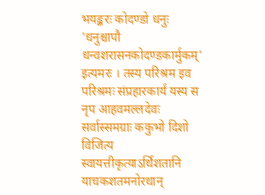भयङ्करः कोदण्डो धनुः 'धनुश्चापौ धन्वशरासनकोदण्डकार्मुकम्' इत्यमरः । तस्य परिश्रम इव परिश्रमः संप्रहारकार्यं यस्य स नृप आहवमल्लदेवः सर्वास्समग्राः ककुभो दिशो विजित्य स्वायत्तीकृत्याऽर्थिशतानि याचकशतमनोरथान्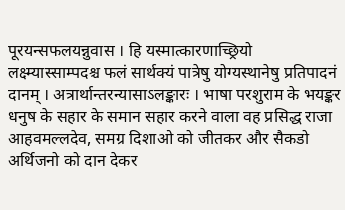पूरयन्सफलयन्नुवास । हि यस्मात्कारणाच्छ्रियो लक्ष्म्यास्साम्पदश्च फलं सार्थक्यं पात्रेषु योग्यस्थानेषु प्रतिपादनं दानम् । अत्रार्थान्तरन्यासाऽलङ्कारः । भाषा परशुराम के भयङ्कर धनुष के सहार के समान सहार करने वाला वह प्रसिद्ध राजा आहवमल्लदेव, समग्र दिशाओ को जीतकर और सैकडो अर्थिजनो को दान देकर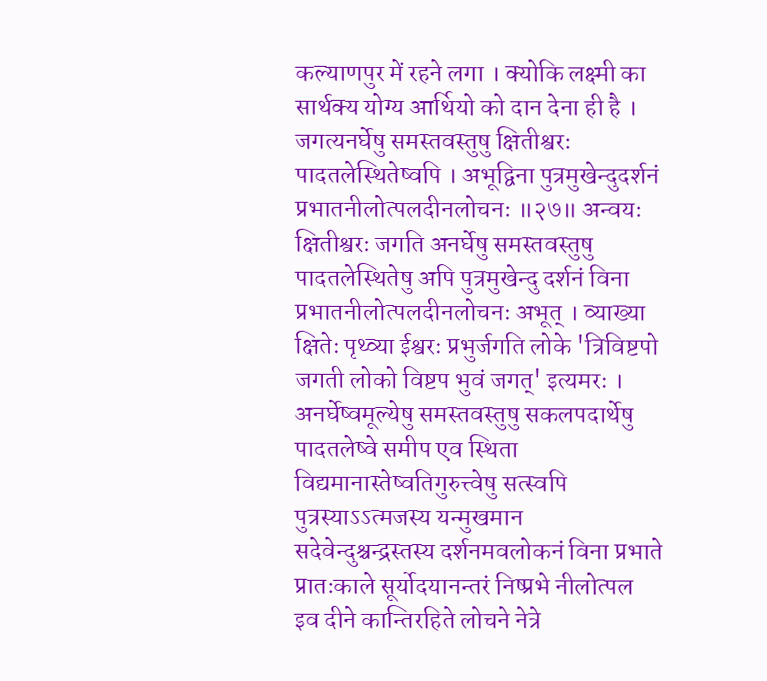कल्याणपुर में रहने लगा । क्योकि लक्ष्मी का सार्थक्य योग्य आर्थियो को दान देना ही है । जगत्यनर्घेषु समस्तवस्तुषु क्षितीश्वरः पादतलेस्थितेष्वपि । अभूद्विना पुत्रमुखेन्दुदर्शनं प्रभातनीलोत्पलदीनलोचनः ॥२७॥ अन्वयः क्षितीश्वरः जगति अनर्घेषु समस्तवस्तुषु पादतलेस्थितेषु अपि पुत्रमुखेन्दु दर्शनं विना प्रभातनीलोत्पलदीनलोचनः अभूत् । व्याख्या क्षितेः पृथ्व्या ईश्वरः प्रभुर्जगति लोके 'त्रिविष्टपो जगती लोको विष्टप भुवं जगत्' इत्यमरः । अनर्घेष्वमूल्येषु समस्तवस्तुषु सकलपदार्थेषु पादतलेष्वे समीप एव स्थिता विद्यमानास्तेष्वतिगुरुत्त्वेषु सत्स्वपि पुत्रस्याऽऽत्मजस्य यन्मुखमान सदेवेन्दुश्चन्द्रस्तस्य दर्शनमवलोकनं विना प्रभाते प्रातःकाले सूर्योदयानन्तरं निष्प्रभे नीलोत्पल इव दीने कान्तिरहिते लोचने नेत्रे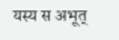यस्य स अभूत्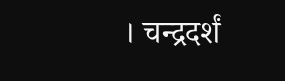। चन्द्रदर्शं